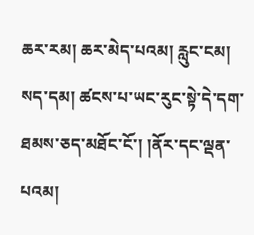ཆར་རམ། ཆར་མེད་པའམ། རླུང་ངམ། སད་དམ། ཚངས་པ་ཡང་རུང་སྟེ་དེ་དག་ཐམས་ཅད་མཐོང་ངོ་། །ནོར་དང་ལྡན་པའམ།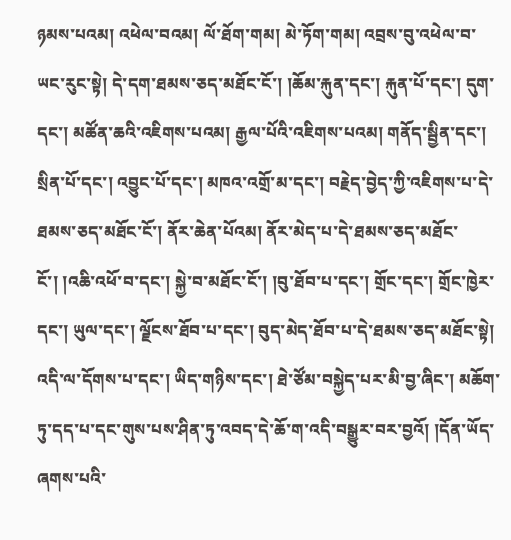ཉམས་པའམ། འཕེལ་བའམ། ལོ་ཐོག་གམ། མེ་ཏོག་གམ། འབྲས་བུ་འཕེལ་བ་ཡང་རུང་སྟེ། དེ་དག་ཐམས་ཅད་མཐོང་ངོ་། །ཆོམ་རྐུན་དང་། རྐུན་པོ་དང་། དུག་དང་། མཚོན་ཆའི་འཇིགས་པའམ། རྒྱལ་པོའི་འཇིགས་པའམ། གནོད་སྦྱིན་དང་། སྲིན་པོ་དང་། འབྱུང་པོ་དང་། མཁའ་འགྲོ་མ་དང་། བརྗེད་བྱེད་ཀྱི་འཇིགས་པ་དེ་ཐམས་ཅད་མཐོང་ངོ་། ནོར་ཆེན་པོའམ། ནོར་མེད་པ་དེ་ཐམས་ཅད་མཐོང་ངོ་། །འཆི་འཕོ་བ་དང་། སྐྱེ་བ་མཐོང་ངོ་། །བུ་ཐོབ་པ་དང་། གྲོང་དང་། གྲོང་ཁྱེར་དང་། ཡུལ་དང་། ལྗོངས་ཐོབ་པ་དང་། བུད་མེད་ཐོབ་པ་དེ་ཐམས་ཅད་མཐོང་སྟེ། འདི་ལ་དོགས་པ་དང་། ཡིད་གཉིས་དང་། ཐེ་ཙོམ་བསྐྱེད་པར་མི་བྱ་ཞིང་། མཆོག་ཏུ་དད་པ་དང་གུས་པས་ཤིན་ཏུ་འབད་དེ་ཆོ་ག་འདི་བསྒྱུར་བར་བྱའོ། །དོན་ཡོད་ཞགས་པའི་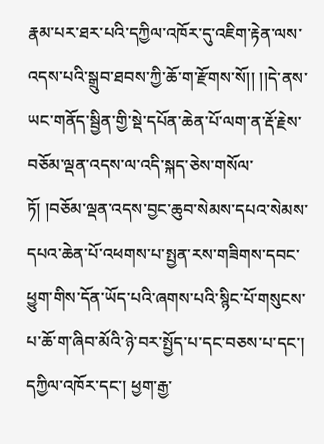རྣམ་པར་ཐར་པའི་དཀྱིལ་འཁོར་དུ་འཇིག་རྟེན་ལས་འདས་པའི་སྒྲུབ་ཐབས་ཀྱི་ཆོ་ག་རྫོགས་སོ།། །།དེ་ནས་ཡང་གནོད་སྦྱིན་གྱི་སྡེ་དཔོན་ཆེན་པོ་ལག་ན་རྡོ་རྗེས་བཅོམ་ལྡན་འདས་ལ་འདི་སྐད་ཅེས་གསོལ་ཏོ། །བཅོམ་ལྡན་འདས་བྱང་ཆུབ་སེམས་དཔའ་སེམས་དཔའ་ཆེན་པོ་འཕགས་པ་སྤྱན་རས་གཟིགས་དབང་ཕྱུག་གིས་དོན་ཡོད་པའི་ཞགས་པའི་སྙིང་པོ་གསུངས་པ་ཆོ་ག་ཞིབ་མོའི་ཉེ་བར་སྤྱོད་པ་དང་བཅས་པ་དང་། དཀྱིལ་འཁོར་དང་། ཕྱག་རྒྱ་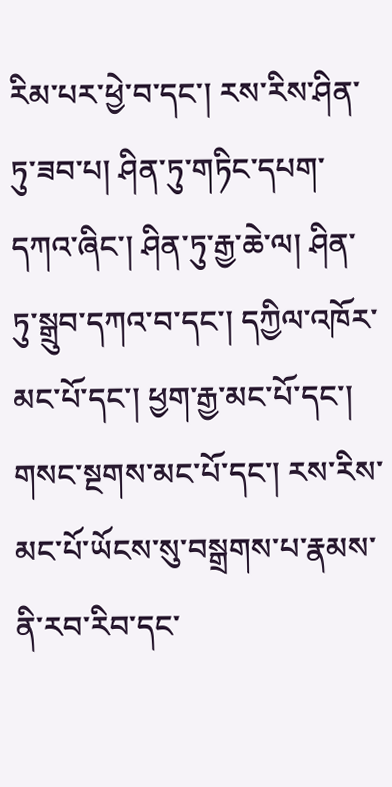རིམ་པར་ཕྱེ་བ་དང་། རས་རིས་ཤིན་ཏུ་ཟབ་པ། ཤིན་ཏུ་གཏིང་དཔག་དཀའ་ཞིང་། ཤིན་ཏུ་རྒྱ་ཆེ་ལ། ཤིན་ཏུ་སྒྲུབ་དཀའ་བ་དང་། དཀྱིལ་འཁོར་མང་པོ་དང་། ཕྱག་རྒྱ་མང་པོ་དང་། གསང་སྔགས་མང་པོ་དང་། རས་རིས་མང་པོ་ཡོངས་སུ་བསྒྲགས་པ་རྣམས་ནི་རབ་རིབ་དང་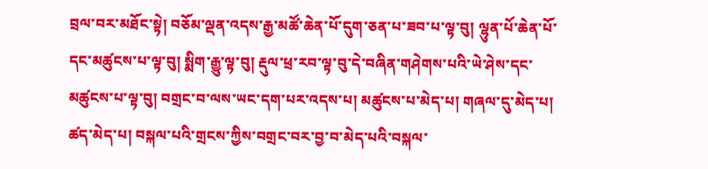བྲལ་བར་མཐོང་སྟེ། བཅོམ་ལྡན་འདས་རྒྱ་མཚོ་ཆེན་པོ་དུག་ཅན་པ་ཟབ་པ་ལྟ་བུ། ལྷུན་པོ་ཆེན་པོ་དང་མཚུངས་པ་ལྟ་བུ། སྨིག་རྒྱུ་ལྟ་བུ། རྡུལ་ཕྲ་རབ་ལྟ་བུ་དེ་བཞིན་གཤེགས་པའི་ཡེ་ཤེས་དང་མཚུངས་པ་ལྟ་བུ། བགྲང་བ་ལས་ཡང་དག་པར་འདས་པ། མཚུངས་པ་མེད་པ། གཞལ་དུ་མེད་པ། ཚད་མེད་པ། བསྐལ་པའི་གྲངས་ཀྱིས་བགྲང་བར་བྱ་བ་མེད་པའི་བསྐལ་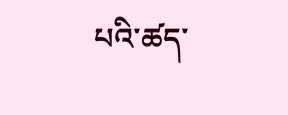པའི་ཚད་